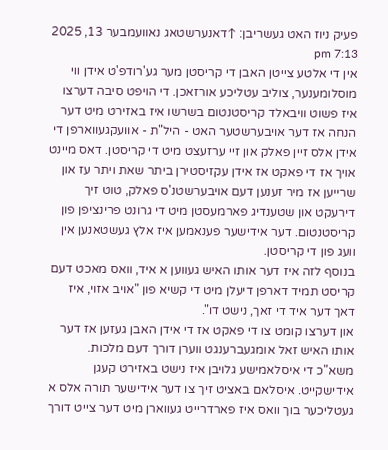פעיק ניוז האט געשריבן: ↑דאנערשטאג נאוועמבער 13, 2025 7:13 pm
אין די אלטע צייטן האבן די קריסטן מער גע'רודפ'ט אידן ווי מוסלומענער, צוליב עטליכע אורזאכן. די הויפט סיבה דערצו איז פשוט וויבאלד קריסטנטום בשרשו איז באזירט מיט דער הנחה אז דער אויבערשטער האט - היל"ת - אוועקגעווארפן די אידן אלס זיין פאלק און זיי ערזעצט מיט די קריסטן. דאס מיינט אויך אז די פאקט אז אידן עקזיסטירן ביתר שאת ויתר עז און שרייען אז מיר זענען דעם אויבערשטנ'ס פאלק, טוט זיך דירעקט און שטענדיג פארמעסטן מיט די גרונט פרינציפן פון קריסטנטום. דער אידישער פענאמען איז אלץ געשטאנען אין וועג פון די קריסטן.
בנוסף לזה איז דער אותו האיש געווען א איד, וואס מאכט דעם קריסט תמיד דארפן דיעלן מיט די קשיא פון "אויב אזוי, איז דאך דער איד די זאך, נישט דו".
און דערצו קומט צו די פאקט אז די אידן האבן געזען אז דער אותו האיש זאל אומגעברענגט ווערן דורך דעם מלכות.
משא"כ די איסלאמישע גלויבן איז נישט באזירט קעגן אידישקייט. איסלאם באציט זיך צו דער אידישער תורה אלס א געטליכער בוך וואס איז פארדרייט געווארן מיט דער צייט דורך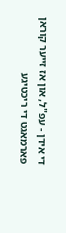די אידן - עפ"ל, און אז זייער קוראן פארמאגט די ריכטיגע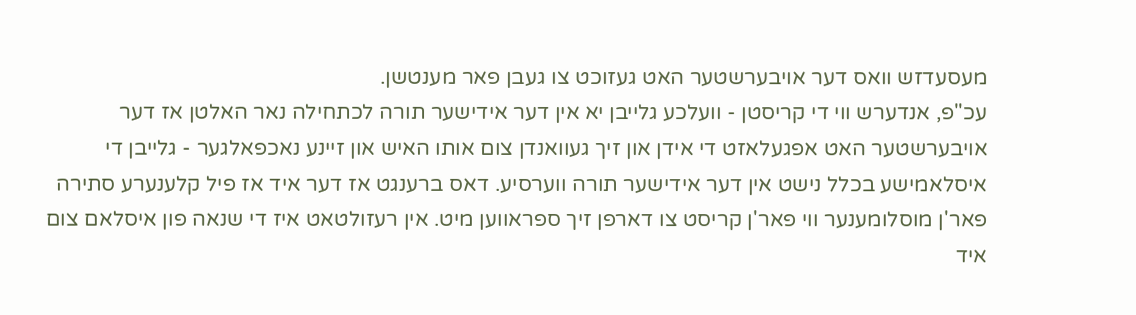מעסעדזש וואס דער אויבערשטער האט געזוכט צו געבן פאר מענטשן.
עכ"פ, אנדערש ווי די קריסטן - וועלכע גלייבן יא אין דער אידישער תורה לכתחילה נאר האלטן אז דער אויבערשטער האט אפגעלאזט די אידן און זיך געוואנדן צום אותו האיש און זיינע נאכפאלגער - גלייבן די איסלאמישע בכלל נישט אין דער אידישער תורה ווערסיע. דאס ברענגט אז דער איד אז פיל קלענערע סתירה פאר'ן מוסלומענער ווי פאר'ן קריסט צו דארפן זיך ספראווען מיט. אין רעזולטאט איז די שנאה פון איסלאם צום איד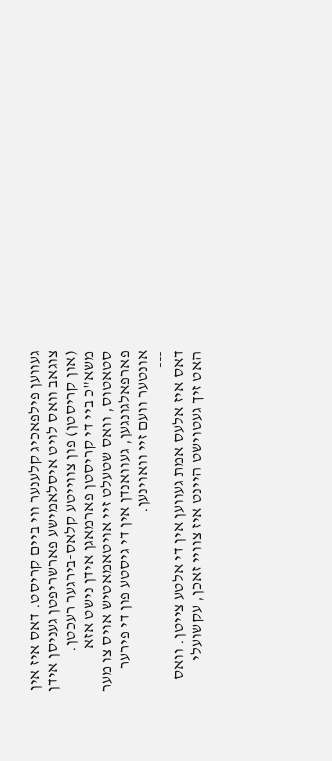געווען פילפאכיג קלענער ווי ביים קריסט. דאס איז אין צוגאב וואס לויט איסלאמישע פארשריפטן געניסן אידן (און קריסטן) פון צווייטע קלאס-בירגער רעכטן. משא"כ ביי די קריסטן פארמאגן אידן נישט אזא סטאטוס, וואס שטעלט זיי אויטאמאטיש אויס צו מער פארפאלגונגען, געוואנדן אין די גיסטע פון די פירער אונטער וועם זיי וואוינען.
---
דאס איז אלעס אמת געווען אין די אלטע צייטן. וואס האט זיך געטוישט היינט איז צוויי זאכן, עקשועלי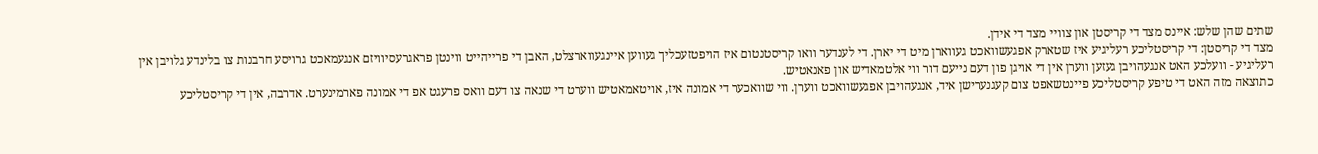שתים שהן שלש: איינס מצד די קריסטן און צוויי מצד די אידן.
מצד די קריסטן: די קריסטליכע רעליגיע איז שטארק אפגעשוואכט געווארן מיט די יארן. די לענדער וואו קריסטנטום איז הויפטזעכליך געווען איינגעווארצלט, האבן די פרייהייט ווינטן פראגרעסיוויזם אנגעמאכט גרויסע חרבנות צו בלינדע גלויבן אין רעליגיע - וועלכע האט אנגעהויבן געזען ווערן אין די אויגן פון דעם נייעם דור ווי אלטמאדיש און פאנאטיש.
כתוצאה מזה האט די טיפע קריסטליכע פיינטשאפט צום קעגנערישן איד, אנגעהויבן אפגעשוואכט ווערן. ווי שוואכער די אמונה איז, אויטאמאטיש ווערט די שנאה צו דעם וואס פרעגט אפ די אמונה פארמינערט. אדרבה, אין די קריסטליכע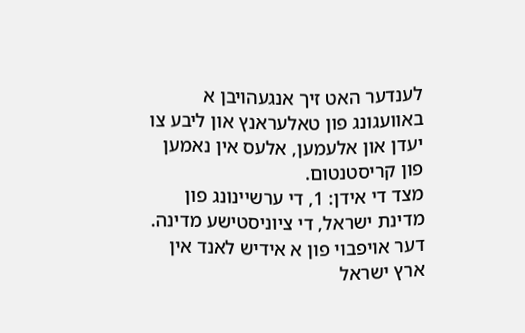לענדער האט זיך אנגעהויבן א באוועגונג פון טאלעראנץ און ליבע צו יעדן און אלעמען, אלעס אין נאמען פון קריסטנטום.
מצד די אידן: 1, די ערשיינונג פון מדינת ישראל, די ציוניסטישע מדינה. דער אויפבוי פון א אידיש לאנד אין ארץ ישראל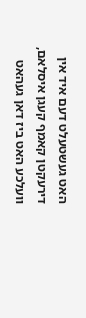האט געשטעלט דעם איד אין דירעקטן קאמף קעגן איסלאם, וועלכע האט ביז דאן געהאט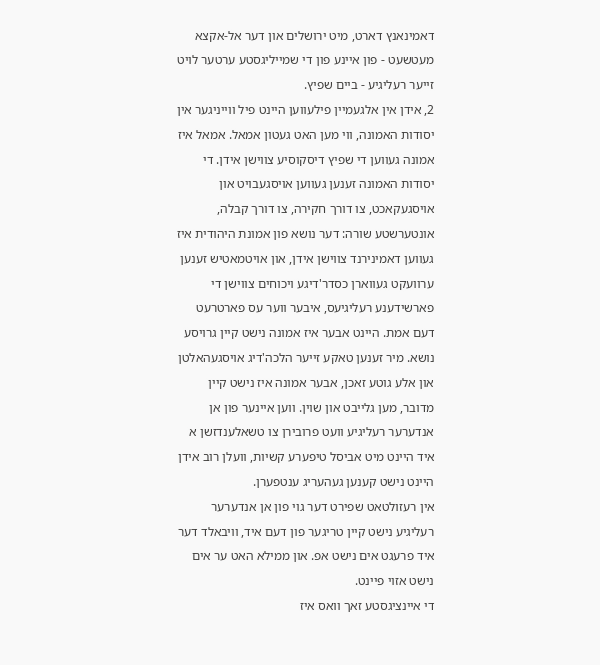דאמינאנץ דארט, מיט ירושלים און דער אל-אקצא מעטשעט - פון איינע פון די שמייליגסטע ערטער לויט זייער רעליגיע - ביים שפיץ.
2, אידן אין אלגעמיין פילעווען היינט פיל ווייניגער אין יסודות האמונה, ווי מען האט געטון אמאל. אמאל איז אמונה געווען די שפיץ דיסקוסיע צווישן אידן. די יסודות האמונה זענען געווען אויסגעבויט און אויסגעקאכט, צו דורך חקירה, צו דורך קבלה, אונטערשטע שורה: דער נושא פון אמונת היהודית איז געווען דאמינירנד צווישן אידן, און אויטמאטיש זענען ערוועקט געווארן כסדר'דיגע ויכוחים צווישן די פארשידענע רעליגיעס, איבער ווער עס פארטרעט דעם אמת. היינט אבער איז אמונה נישט קיין גרויסע נושא. מיר זענען טאקע זייער הלכה'דיג אויסגעהאלטן און אלע גוטע זאכן, אבער אמונה איז נישט קיין מדובר, מען גלייבט און שוין. ווען איינער פון אן אנדערער רעליגיע וועט פרובירן צו טשאלענדזשן א איד היינט מיט אביסל טיפערע קשיות, וועלן רוב אידן היינט נישט קענען געהעריג ענטפערן.
אין רעזולטאט שפירט דער גוי פון אן אנדערער רעליגיע נישט קיין טריגער פון דעם איד, וויבאלד דער איד פרעגט אים נישט אפ. און ממילא האט ער אים נישט אזוי פיינט.
די איינציגסטע זאך וואס איז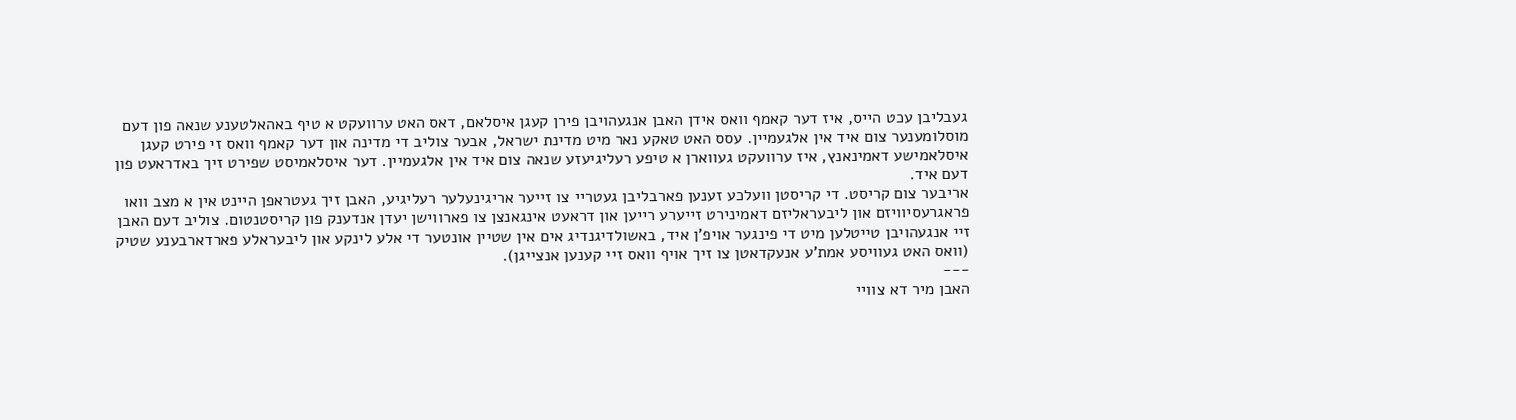געבליבן עכט הייס, איז דער קאמף וואס אידן האבן אנגעהויבן פירן קעגן איסלאם, דאס האט ערוועקט א טיף באהאלטענע שנאה פון דעם מוסלומענער צום איד אין אלגעמיין. עסס האט טאקע נאר מיט מדינת ישראל, אבער צוליב די מדינה און דער קאמף וואס זי פירט קעגן איסלאמישע דאמינאנץ, איז ערוועקט געווארן א טיפע רעליגיעזע שנאה צום איד אין אלגעמיין. דער איסלאמיסט שפירט זיך באדראעט פון דעם איד.
אריבער צום קריסט. די קריסטן וועלכע זענען פארבליבן געטריי צו זייער אריגינעלער רעליגיע, האבן זיך געטראפן היינט אין א מצב וואו פראגרעסיוויזם און ליבעראליזם דאמינירט זייערע רייען און דראעט אינגאנצן צו פארווישן יעדן אנדענק פון קריסטנטום. צוליב דעם האבן זיי אנגעהויבן טייטלען מיט די פינגער אויפ'ן איד, באשולדיגנדיג אים אין שטיין אונטער די אלע לינקע און ליבעראלע פארדארבענע שטיק (וואס האט געוויסע אמת'ע אנעקדאטן צו זיך אויף וואס זיי קענען אנצייגן).
---
האבן מיר דא צוויי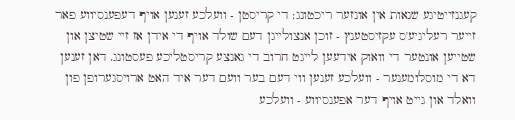קעגנזייטיגע שנאות אין אונזער ריכטונג: די קריסטן - וועלכע זענען אויף דעפענסיווע פאר זייער רעליגיע'ס עקזיסטענץ - זוכן אנצולייגן דעם שולד אויף די אידן אז זיי שטיצן און שטייען אונטער די וואוק אידעען לייגט חרוב די גאנצע קריסטליכע פעסטונג. דאן זענען דא די מוסלומענער - וועלכע זענען ווי דעם בער וועם דער איד האט ארויסגערופן פון וואלד און גייט אויף דער אפענסיווע - וועלכע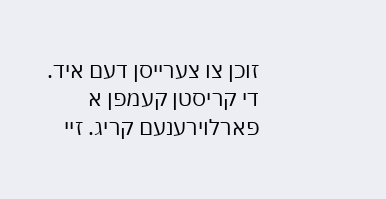זוכן צו צערייסן דעם איד.
די קריסטן קעמפן א פארלוירענעם קריג. זיי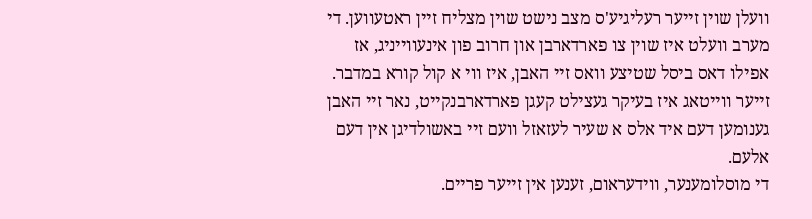וועלן שוין זייער רעליגיע'ס מצב נישט שוין מצליח זיין ראטעווען. די מערב וועלט איז שוין צו פארדארבן און חרוב פון אינעווייניג, אז אפילו דאס ביסל שטיצע וואס זיי האבן, איז ווי א קול קורא במדבר. זייער ווייטאג איז בעיקר געצילט קעגן פארדארבנקייט, נאר זיי האבן גענומען דעם איד אלס א שעיר לעזאזל וועם זיי באשולדיגן אין דעם אלעם.
די מוסלומענער, ווידעראום, זענען אין זייער פריים.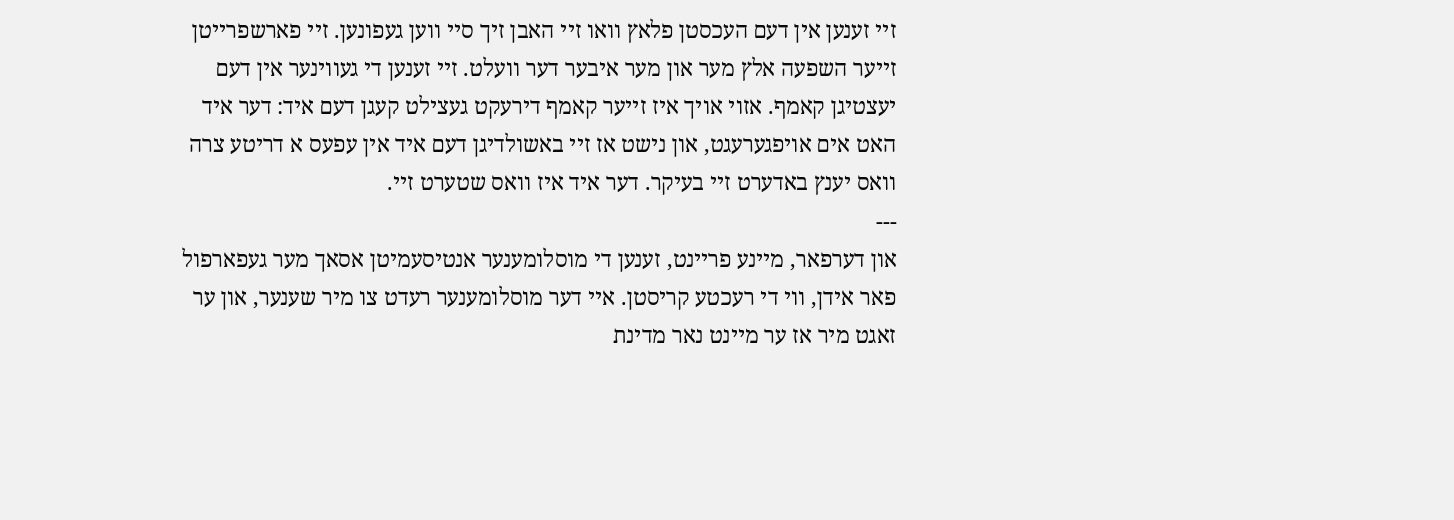זיי זענען אין דעם העכסטן פלאץ וואו זיי האבן זיך סיי ווען געפונען. זיי פארשפרייטן זייער השפעה אלץ מער און מער איבער דער וועלט. זיי זענען די געווינער אין דעם יעצטיגן קאמף. אזוי אויך איז זייער קאמף דירעקט געצילט קעגן דעם איד: דער איד האט אים אויפגערעגט, און נישט אז זיי באשולדיגן דעם איד אין עפעס א דריטע צרה וואס יענץ באדערט זיי בעיקר. דער איד איז וואס שטערט זיי.
---
און דערפאר, מיינע פריינט, זענען די מוסלומענער אנטיסעמיטן אסאך מער געפארפול פאר אידן, ווי די רעכטע קריסטן. איי דער מוסלומענער רעדט צו מיר שענער, און ער זאגט מיר אז ער מיינט נאר מדינת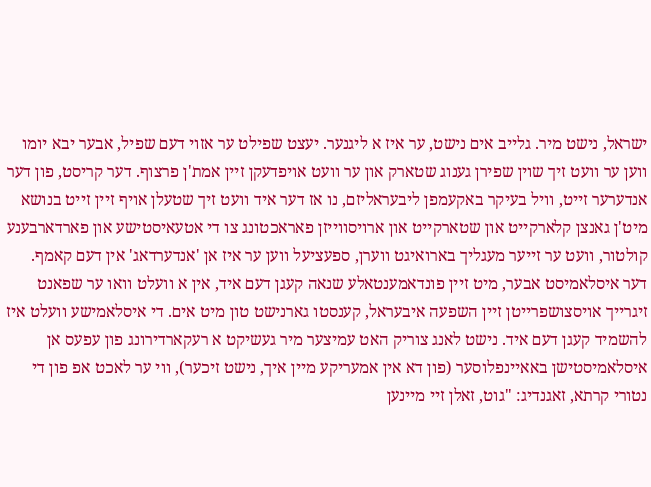ישראל, נישט מיר. גלייב אים נישט, ער איז א ליגנער. יעצט שפילט ער אזוי דעם שפיל, אבער יבא יומו ווען ער וועט זיך שוין שפירן גענוג שטארק און ער וועט אויפדעקן זיין אמת'ן פרצוף. דער קריסט, פון דער אנדערער זייט, וויל בעיקר באקעמפן ליבעראליזם, נו אז דער איד וועט זיך שטעלן אויף זיין זייט בנושא מיט'ן גאנצן קלארקייט און שטארקייט און ארויסווייזן פאראכטונג צו די אטעאיסטישע און פארדארבענע קולטור, וועט ער זייער מעגליך בארואיגט ווערן, ספעציעל ווען ער איז אן 'אנדערדאג' אין דעם קאמף.
דער איסלאמיסט אבער, מיט זיין פונדאמענטאלע שנאה קעגן דעם איד, אין א וועלט וואו ער שפאנט זיגרייך אויסצושפרייטן זיין השפעה איבעראל, קענסטו גארנישט טון מיט אים. די איסלאמישע וועלט איז להשמיד קעגן דעם איד. נישט לאנג צוריק האט עמיצער מיר געשיקט א רעקארדירונג פון עפעס אן איסלאמיסטישן באאיינפלוסער (פון דא אין אמעריקע מיין איך, נישט זיכער), ווי ער לאכט אפ פון די נטורי קרתא, זאגנדיג: "גוט, זאלן זיי מיינען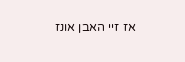אז זיי האבן אונז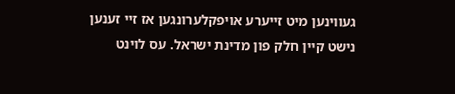געווינען מיט זייערע אויפקלערונגען אז זיי זענען נישט קיין חלק פון מדינת ישראל. עס לוינט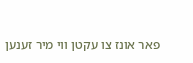פאר אונז צו עקטן ווי מיר זענען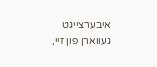איבערצייגט געווארן פון זיי,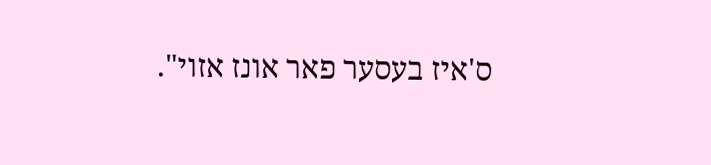ס'איז בעסער פאר אונז אזוי".